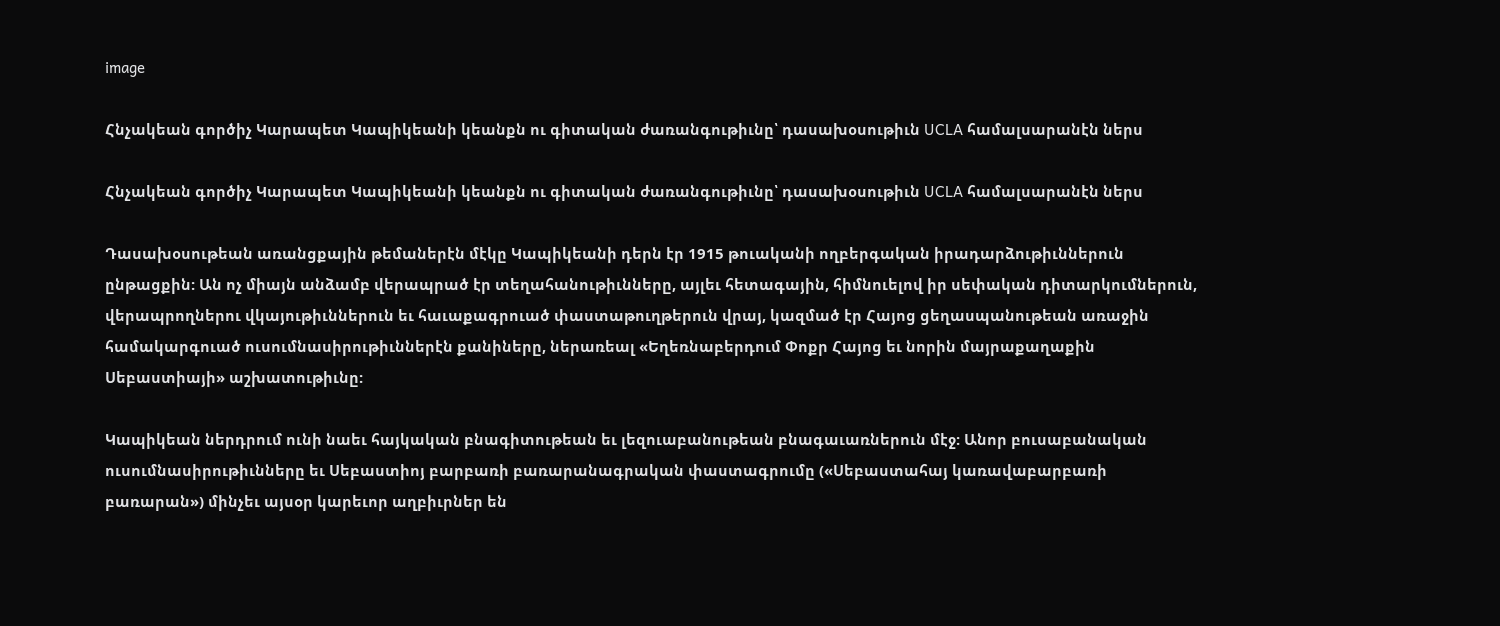image

Հնչակեան գործիչ Կարապետ Կապիկեանի կեանքն ու գիտական ժառանգութիւնը՝ դասախօսութիւն UCLA համալսարանէն ներս

Հնչակեան գործիչ Կարապետ Կապիկեանի կեանքն ու գիտական ժառանգութիւնը՝ դասախօսութիւն UCLA համալսարանէն ներս

Դասախօսութեան առանցքային թեմաներէն մէկը Կապիկեանի դերն էր 1915 թուականի ողբերգական իրադարձութիւններուն ընթացքին: Ան ոչ միայն անձամբ վերապրած էր տեղահանութիւնները, այլեւ հետագային, հիմնուելով իր սեփական դիտարկումներուն, վերապրողներու վկայութիւններուն եւ հաւաքագրուած փաստաթուղթերուն վրայ, կազմած էր Հայոց ցեղասպանութեան առաջին համակարգուած ուսումնասիրութիւններէն քանիները, ներառեալ «Եղեռնաբերդում Փոքր Հայոց եւ նորին մայրաքաղաքին Սեբաստիայի» աշխատութիւնը:

Կապիկեան ներդրում ունի նաեւ հայկական բնագիտութեան եւ լեզուաբանութեան բնագաւառներուն մէջ: Անոր բուսաբանական ուսումնասիրութիւնները եւ Սեբաստիոյ բարբառի բառարանագրական փաստագրումը («Սեբաստահայ կառավաբարբառի բառարան») մինչեւ այսօր կարեւոր աղբիւրներ են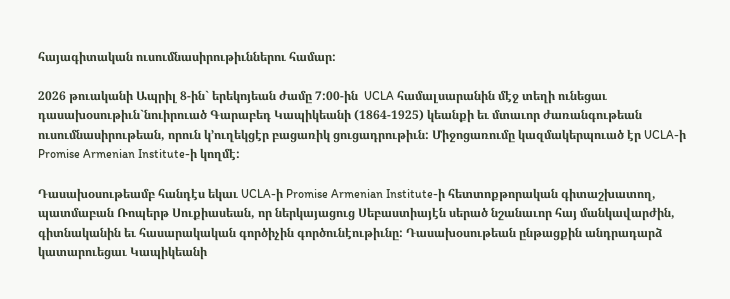հայագիտական ուսումնասիրութիւններու համար:

2026 թուականի Ապրիլ 8-ին` երեկոյեան ժամը 7:00-ին  UCLA համալսարանին մէջ տեղի ունեցաւ դասախօսութիւն`նուիրուած Գարաբեդ Կապիկեանի (1864-1925) կեանքի եւ մտաւոր ժառանգութեան ուսումնասիրութեան, որուն կ’ուղեկցէր բացառիկ ցուցադրութիւն: Միջոցառումը կազմակերպուած էր UCLA-ի Promise Armenian Institute-ի կողմէ:

Դասախօսութեամբ հանդէս եկաւ UCLA-ի Promise Armenian Institute-ի հետտոքթորական գիտաշխատող, պատմաբան Ռոպերթ Սուքիասեան, որ ներկայացուց Սեբաստիայէն սերած նշանաւոր հայ մանկավարժին, գիտնականին եւ հասարակական գործիչին գործունէութիւնը: Դասախօսութեան ընթացքին անդրադարձ կատարուեցաւ Կապիկեանի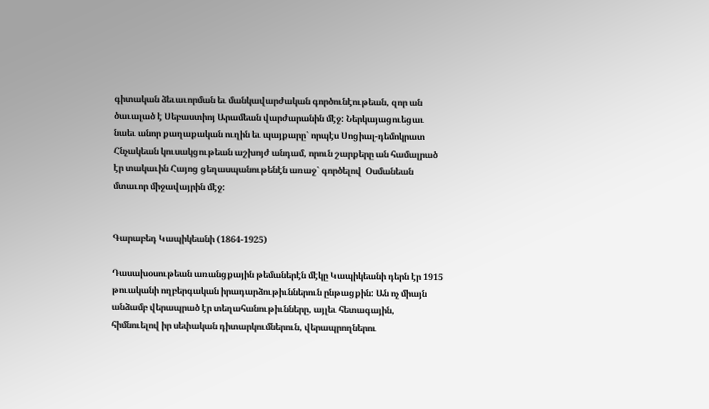գիտական ձեւաւորման եւ մանկավարժական գործունէութեան, զոր ան ծաւալած է Սեբաստիոյ Արամեան վարժարանին մէջ: Ներկայացուեցաւ նաեւ անոր քաղաքական ուղին եւ պայքարը` որպէս Սոցիալ-դեմոկրատ Հնչակեան կուսակցութեան աշխոյժ անդամ, որուն շարքերը ան համալրած էր տակաւին Հայոց ցեղասպանութենէն առաջ` գործելով  Oսմանեան մտաւոր միջավայրին մէջ:


Գարաբեդ Կապիկեանի (1864-1925)

Դասախօսութեան առանցքային թեմաներէն մէկը Կապիկեանի դերն էր 1915 թուականի ողբերգական իրադարձութիւններուն ընթացքին: Ան ոչ միայն անձամբ վերապրած էր տեղահանութիւնները, այլեւ հետագային, հիմնուելով իր սեփական դիտարկումներուն, վերապրողներու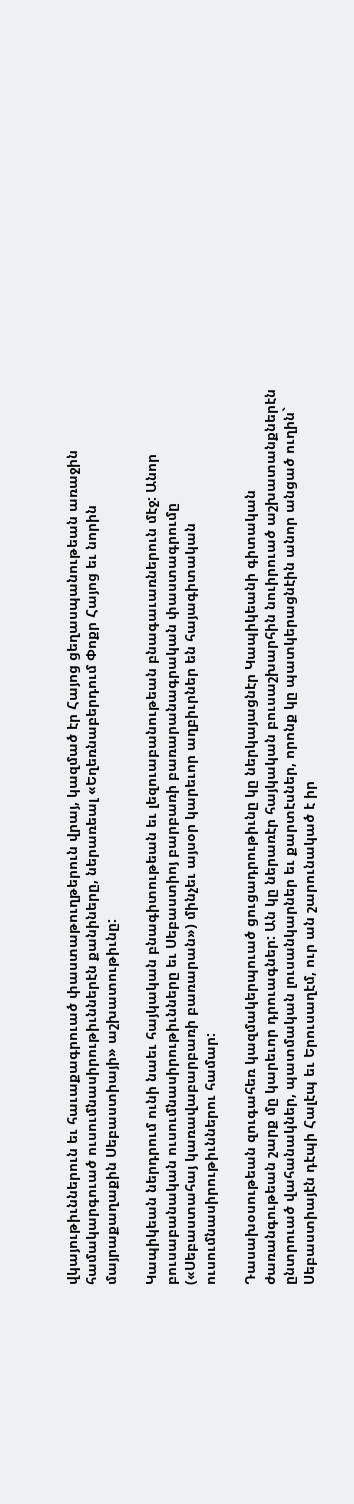վկայութիւններուն եւ հաւաքագրուած փաստաթուղթերուն վրայ, կազմած էր Հայոց ցեղասպանութեան առաջին համակարգուած ուսումնասիրութիւններէն քանիները, ներառեալ «Եղեռնաբերդում Փոքր Հայոց եւ նորին մայրաքաղաքին Սեբաստիայի» աշխատութիւնը:

Կապիկեան ներդրում ունի նաեւ հայկական բնագիտութեան եւ լեզուաբանութեան բնագաւառներուն մէջ: Անոր բուսաբանական ուսումնասիրութիւնները եւ Սեբաստիոյ բարբառի բառարանագրական փաստագրումը («Սեբաստահայ կառավաբարբառի բառարան») մինչեւ այսօր կարեւոր աղբիւրներ են հայագիտական ուսումնասիրութիւններու համար:

Դասախօսութեան զուգահեռ կազմակերպուած ցուցադրութիւնը կը ներկայացնէր Կապիկեանի գիտական ժառանգութեան շարք մը կարեւոր դրուագներ: Ան կը ներառէր հայկական բուսաշխարհին նուիրուած աշխատանքներէն ընտրուած վահանակներ, պատմական լուսանկարներ եւ քարտէսներ, որոնք կը պատկերացնէին անոր անցած ուղին` Սեբաստիայէն դէպի Հալէպ եւ Երուսաղէմ, ուր ան շարունակած է իր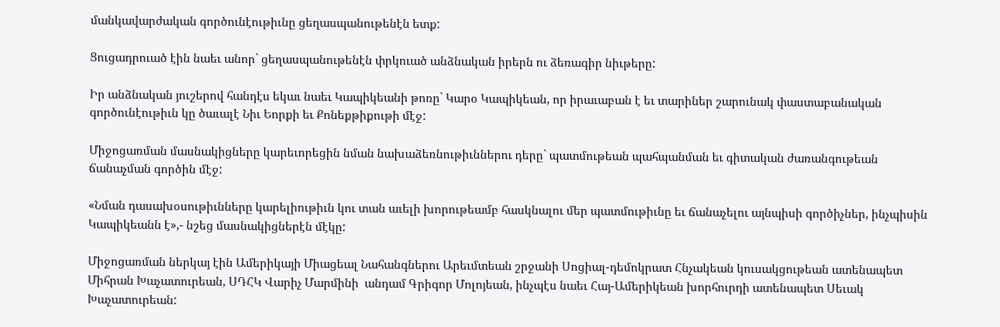մանկավարժական գործունէութիւնը ցեղասպանութենէն ետք:

Ցուցադրուած էին նաեւ անոր` ցեղասպանութենէն փրկուած անձնական իրերն ու ձեռագիր նիւթերը:

Իր անձնական յուշերով հանդէս եկաւ նաեւ Կապիկեանի թոռը` Կարօ Կապիկեան, որ իրաւաբան է եւ տարիներ շարունակ փաստաբանական գործունէութիւն կը ծաւալէ Նիւ Եորքի եւ Քոնեքթիքութի մէջ:

Միջոցառման մասնակիցները կարեւորեցին նման նախաձեռնութիւններու դերը` պատմութեան պահպանման եւ գիտական ժառանգութեան ճանաչման գործին մէջ:

«Նման դասախօսութիւնները կարելիութիւն կու տան աւելի խորութեամբ հասկնալու մեր պատմութիւնը եւ ճանաչելու այնպիսի գործիչներ, ինչպիսին Կապիկեանն է»,- նշեց մասնակիցներէն մէկը:

Միջոցառման ներկայ էին Ամերիկայի Միացեալ Նահանգներու Արեւմտեան շրջանի Սոցիալ-դեմոկրատ Հնչակեան կուսակցութեան ատենապետ Միհրան Խաչատուրեան, ՍԴՀԿ Վարիչ Մարմինի  անդամ Գրիգոր Մոլոյեան, ինչպէս նաեւ Հայ-Ամերիկեան խորհուրդի ատենապետ Սեւակ Խաչատուրեան: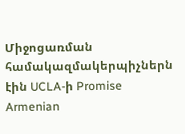Միջոցառման համակազմակերպիչներն էին UCLA-ի Promise Armenian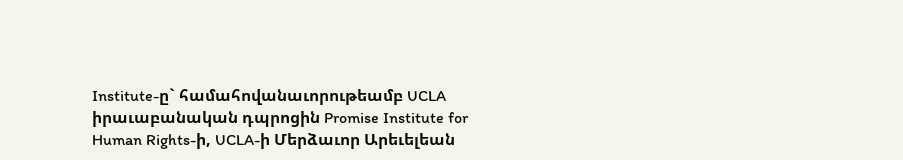Institute-ը` համահովանաւորութեամբ UCLA իրաւաբանական դպրոցին Promise Institute for Human Rights-ի, UCLA-ի Մերձաւոր Արեւելեան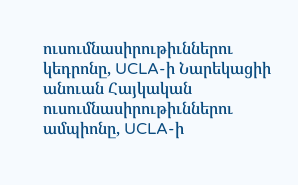ուսումնասիրութիւններու կեդրոնը, UCLA-ի Նարեկացիի անուան Հայկական ուսումնասիրութիւններու ամպիոնը, UCLA-ի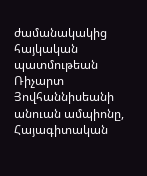ժամանակակից հայկական պատմութեան Ռիչարտ Յովհաննիսեանի անուան ամպիոնը, Հայագիտական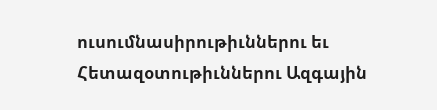ուսումնասիրութիւններու եւ Հետազօտութիւններու Ազգային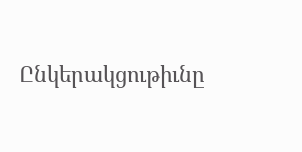Ընկերակցութիւնը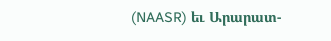(NAASR) եւ Արարատ-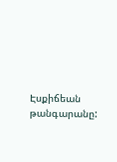Էսքիճեան թանգարանը: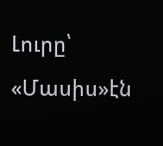Լուրը՝ «Մասիս»էն